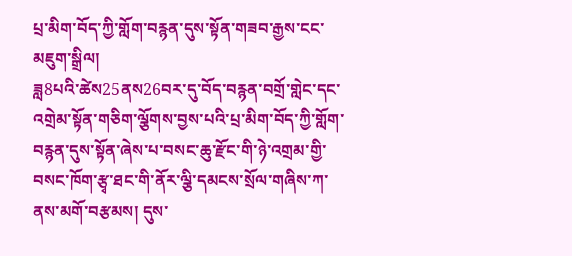པྲ་མིག་བོད་ཀྱི་གློག་བརྙན་དུས་སྟོན་གཟབ་རྒྱས་ངང་མཇུག་སྒྲིལ།
ཟླ8པའི་ཚེས25ནས26བར་དུ་བོད་བརྙན་བགྲོ་གླེང་དང་འགྲེམ་སྟོན་གཅིག་ལྕོགས་བྱས་པའི་པྲ་མིག་བོད་ཀྱི་གློག་བརྙན་དུས་སྟོན་ཞེས་པ་བསང་ཆུ་རྫོང་གི་ཉེ་འགྲམ་གྱི་བསང་ཁོག་རྩྭ་ཐང་གི་ནོར་ལྕི་དམངས་སྲོལ་གཞིས་ཀ་ནས་མགོ་བརྩམས། དུས་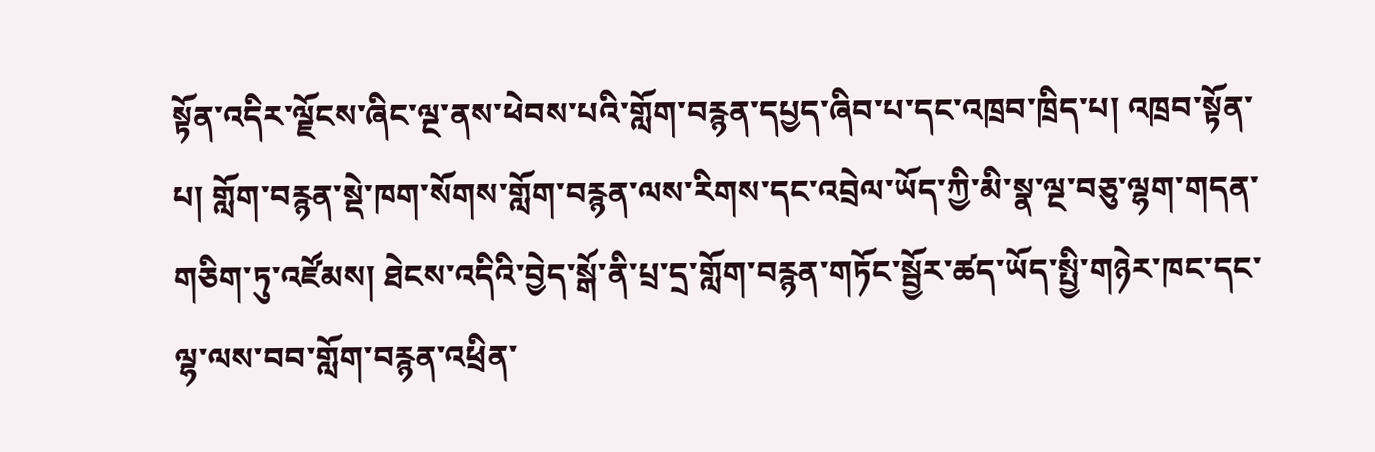སྟོན་འདིར་ལྗོངས་ཞིང་ལྔ་ནས་ཕེབས་པའི་གློག་བརྙན་དཔྱད་ཞིབ་པ་དང་འཁྲབ་ཁྲིད་པ། འཁྲབ་སྟོན་པ། གློག་བརྙན་སྡེ་ཁག་སོགས་གློག་བརྙན་ལས་རིགས་དང་འབྲེལ་ཡོད་ཀྱི་མི་སྣ་ལྔ་བཅུ་ལྷག་གདན་གཅིག་ཏུ་འཛོམས། ཐེངས་འདིའི་བྱེད་སྒོ་ནི་པྲ་དྲ་གློག་བརྙན་གཏོང་སྦྱོར་ཚད་ཡོད་སྤྱི་གཉེར་ཁང་དང་ལྷ་ལས་བབ་གློག་བརྙན་འཕྲིན་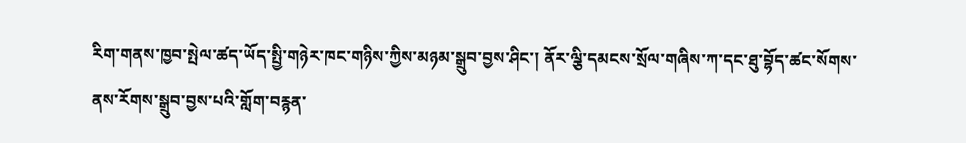རིག་གནས་ཁྱབ་སྤེལ་ཚད་ཡོད་སྤྱི་གཉེར་ཁང་གཉིས་ཀྱིས་མཉམ་སྒྲུབ་བྱས་ཤིང་། ནོར་ལྕི་དམངས་སྲོལ་གཞིས་ཀ་དང་ཐུ་བྷོད་ཚང་སོགས་ནས་རོགས་སྒྲུབ་བྱས་པའི་གློག་བརྙན་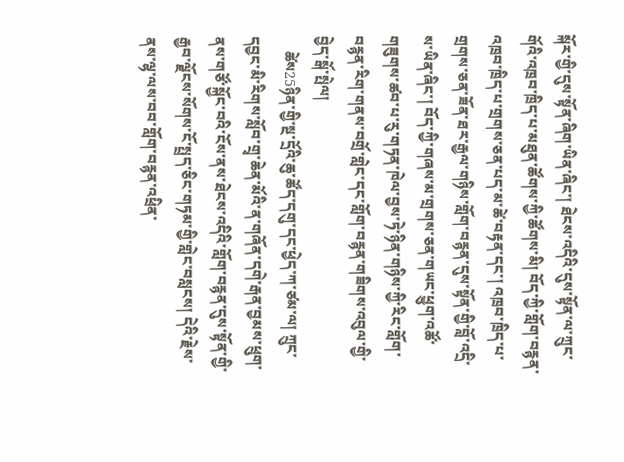སྐོར་གྱི་དུས་སྟོན་ཞིག་ཡིན་ཞིང་། ཐེངས་འདིའི་དུས་སྟོན་ལ་ཀྲུང་གོའི་འཁྲབ་ཁྲིད་པ་མཐུན་ཚོགས་ཀྱི་ཚོགས་མི། བོད་ཀྱི་གློག་བརྙན་འཁྲབ་ཁྲིད་པ་གྲགས་ཅན་པད་མ་ཚེ་བརྟན་དང་། འཁྲབ་ཁྲིད་པ་གྲགས་ཅན་ཟོན་ཐར་རྒྱལ་གཉིས་གློག་བརྙན་དུས་སྟོན་གྱི་བློ་འདྲི་ས་ཡིན་ཞིང་། བོད་ཀྱི་གཞས་མ་གྲགས་ཅན་གཡང་ཕྱུག་འཚོ་གཟུགས་ཚབ་པ་རུ་གཏན་ཁེལ་བྱས་ཏེ་ཉིན་གཉིས་ཀྱི་རིང་གློག་བརྙན་རིག་གནས་བགྲོ་གླེང་དང་གློག་བརྙན་གཟིགས་འབུལ་གྱི་བྱེད་སྒོ་སྤེལ།
    ཚེས25ཉིན་གྱི་སྔ་དྲོའི་ཆུ་ཚོད་དགུ་དང་ཕྱེད་ཀ་ཙམ་ལ། ཀྲུང་དབྱང་མི་རིགས་སློབ་གྲྭ་ཆེན་མོའི་ན་གཞོན་དགེ་རྒན་བྱམས་ཕྲུག་ནས་གཙོ་སྐྱོང་བའི་ངོས་ནས་ཐེངས་འདིའི་གློག་བརྙན་དུས་སྟོན་གྱི་རྒྱབ་ལྗོངས་སོགས་ངོ་སྤྲད་ཅིང་གཏམ་གྱི་གླེང་བསླངས། དེའི་རྗེས་ནས་ལྷ་ལས་བབ་གློག་བརྙན་འཕྲིན་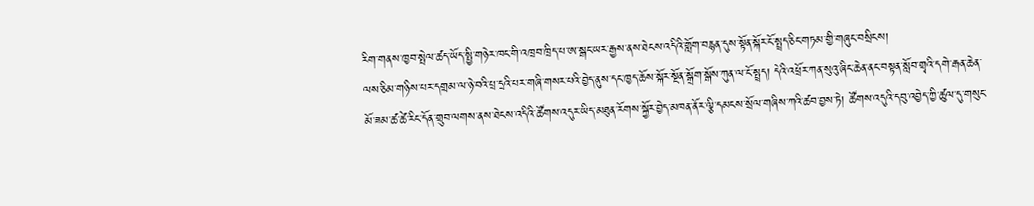རིག་གནས་ཁྱབ་སྤེལ་ཚད་ཡོད་སྤྱི་གཉེར་ཁང་གི་འཁྲབ་ཁྲིད་པ་ཨ་སྒང་ཡར་རྒྱས་ནས་ཐེངས་འདིའི་གློག་བརྙན་དུས་སྟོན་སྐོར་ངོ་སྤྲད་ཅིང་གཏམ་གྱི་གཞུང་བསྲིངས།
ལས་ཅིམ་གཉིས་པར་དགྲམ་ལ་ཉེ་བའི་པྲ་དྲའི་པར་གཞི་གསར་པའི་བྱེད་ནུས་དང་ཁྱད་ཆོས་སྐོར་སྔོན་སྒྲོག་སྒོས་ཀུན་ལ་ངོ་སྤྲད། དེའི་འཕྲོར་ཀན་སུའུ་ཞིང་ཆེན་ནང་བསྟན་སློབ་གྲྭའི་དགེ་རྒན་ཆེན་མོ་ཟམ་ཚ་ཚེ་རིང་དོན་གྲུབ་ལགས་ནས་ཐེངས་འདིའི་ཚོགས་འདུར་ཡིད་མཐུན་རོགས་སྐྱོར་བྱེད་མཁན་ནོར་ལྕི་དམངས་སྲོལ་གཞིས་ཀའི་ཚབ་བྱས་ཏེ། ཚོགས་འདུའི་དབུ་འབྱེད་ཀྱི་ཚུལ་དུ་གསུང་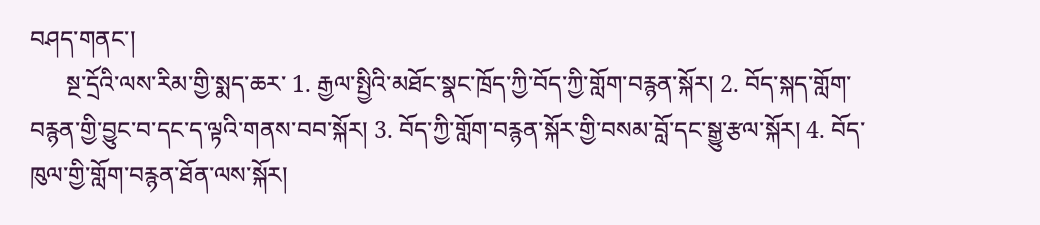བཤད་གནང་།
      སྔ་དྲོའི་ལས་རིམ་གྱི་སྨད་ཆར་ 1. རྒྱལ་སྤྱིའི་མཐོང་སྣང་ཁྲོད་ཀྱི་བོད་ཀྱི་གློག་བརྙན་སྐོར། 2. བོད་སྐད་གློག་བརྙན་གྱི་བྱུང་བ་དང་ད་ལྟའི་གནས་བབ་སྐོར། 3. བོད་ཀྱི་གློག་བརྙན་སྐོར་གྱི་བསམ་བློ་དང་སྒྱུ་རྩལ་སྐོར། 4. བོད་ཁུལ་གྱི་གློག་བརྙན་ཐོན་ལས་སྐོར།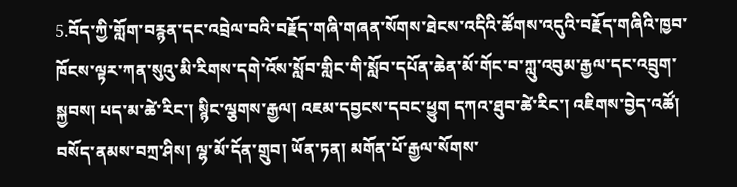5.བོད་ཀྱི་གློག་བརྙན་དང་འབྲེལ་བའི་བརྗོད་གཞི་གཞན་སོགས་ཐེངས་འདིའི་ཚོགས་འདུའི་བརྗོད་གཞིའི་ཁྱབ་ཁོངས་ལྟར་ཀན་སུའུ་མི་རིགས་དགེ་འོས་སློབ་གླིང་གི་སློབ་དཔོན་ཆེན་མོ་གོང་བ་ཀླུ་འབུམ་རྒྱལ་དང་འབྲུག་སྐྱབས། པད་མ་ཚེ་རིང་། སྙིང་ལྕགས་རྒྱལ། འཇམ་དབྱངས་དབང་ཕྱུག དཀའ་ཐུབ་ཚེ་རིང་། འཇིགས་བྱེད་འཚོ། བསོད་ནམས་བཀྲ་ཤིས། ལྷ་མོ་དོན་གྲུབ། ཡོན་ཏན། མགོན་པོ་རྒྱལ་སོགས་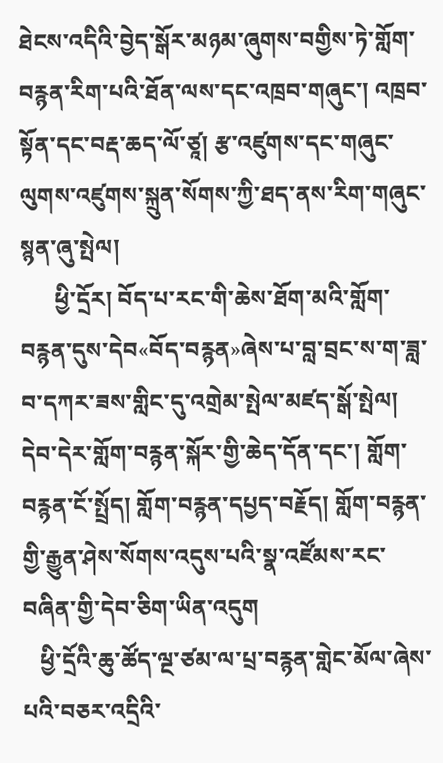ཐེངས་འདིའི་བྱེད་སྒོར་མཉམ་ཞུགས་བགྱིས་ཏེ་གློག་བརྙན་རིག་པའི་ཐོན་ལས་དང་འཁྲབ་གཞུང་། འཁྲབ་སྟོན་དང་བརྡ་ཆད་ལོ་ཙཱ། རྩ་འཛུགས་དང་གཞུང་ལུགས་འཛུགས་སྐྲུན་སོགས་ཀྱི་ཐད་ནས་རིག་གཞུང་སྙན་ཞུ་སྤེལ།
      ཕྱི་དྲོར། བོད་པ་རང་གི་ཆེས་ཐོག་མའི་གློག་བརྙན་དུས་དེབ«བོད་བརྙན»ཞེས་པ་བླ་བྲང་ས་ག་ཟླ་བ་དཀར་ཟས་གླིང་དུ་འགྲེམ་སྤེལ་མཛད་སྒོ་སྤེལ། དེབ་དེར་གློག་བརྙན་སྐོར་གྱི་ཆེད་དོན་དང་། གློག་བརྙན་ངོ་སྤྲོད། གློག་བརྙན་དཔྱད་བརྗོད། གློག་བརྙན་གྱི་རྒྱུན་ཤེས་སོགས་འདུས་པའི་སྣ་འཛོམས་རང་བཞིན་གྱི་དེབ་ཅིག་ཡིན་འདུག
   ཕྱི་དྲོའི་ཆུ་ཚོད་ལྔ་ཙམ་ལ་པྲ་བརྙན་གླེང་མོལ་ཞེས་པའི་བཅར་འདྲིའི་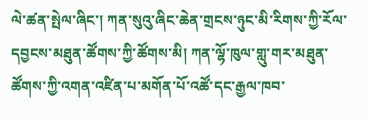ལེ་ཚན་སྤེལ་ཞིང་། ཀན་སུའུ་ཞིང་ཆེན་གྲངས་ཉུང་མི་རིགས་ཀྱི་རོལ་དབྱངས་མཐུན་ཚོགས་ཀྱི་ཚོགས་མི། ཀན་ལྷོ་ཁུལ་གླུ་གར་མཐུན་ཚོགས་ཀྱི་འགན་འཛིན་པ་མགོན་པོ་འཚོ་དང་རྒྱལ་ཁབ་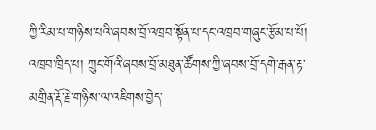ཀྱི་རིམ་པ་གཉིས་པའི་ཞབས་བྲོ་འཁྲབ་སྟོན་པ་དང་འཁྲབ་གཞུང་རྩོམ་པ་པོ། འཁྲབ་ཁྲིད་པ། ཀྲུང་གོའི་ཞབས་བྲོ་མཐུན་ཚོགས་ཀྱི་ཞབས་བྲོ་དགེ་རྒན་རྟ་མགྲིན་རྡོ་རྗེ་གཉིས་ལ་འཇིགས་བྱེད་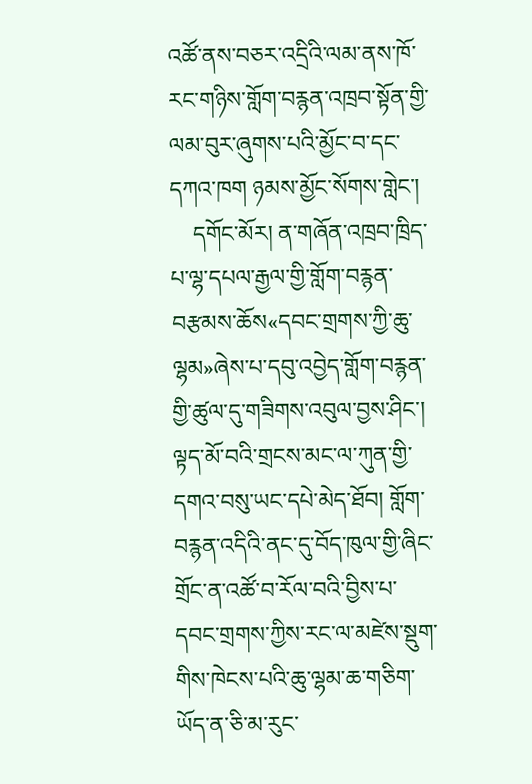འཚོ་ནས་བཅར་འདྲིའི་ལམ་ནས་ཁོ་རང་གཉིས་གློག་བརྙན་འཁྲབ་སྟོན་གྱི་ལམ་བུར་ཞུགས་པའི་མྱོང་བ་དང་དཀའ་ཁག ཉམས་མྱོང་སོགས་གླེང་།
    དགོང་མོར། ན་གཞོན་འཁྲབ་ཁྲིད་པ་ལྷ་དཔལ་རྒྱལ་གྱི་གློག་བརྙན་བརྩམས་ཆོས«དབང་གྲགས་ཀྱི་ཆུ་ལྷམ»ཞེས་པ་དབུ་འབྱེད་གློག་བརྙན་གྱི་ཚུལ་དུ་གཟིགས་འབུལ་བྱས་ཤིང་། ལྟད་མོ་བའི་གྲངས་མང་ལ་ཀུན་གྱི་དགའ་བསུ་ཡང་དཔེ་མེད་ཐོབ། གློག་བརྙན་འདིའི་ནང་དུ་བོད་ཁུལ་གྱི་ཞིང་གྲོང་ན་འཚོ་བ་རོལ་བའི་བྱིས་པ་དབང་གྲགས་ཀྱིས་རང་ལ་མཛེས་སྡུག་གིས་ཁེངས་པའི་ཆུ་ལྷམ་ཆ་གཅིག་ཡོད་ན་ཅི་མ་རུང་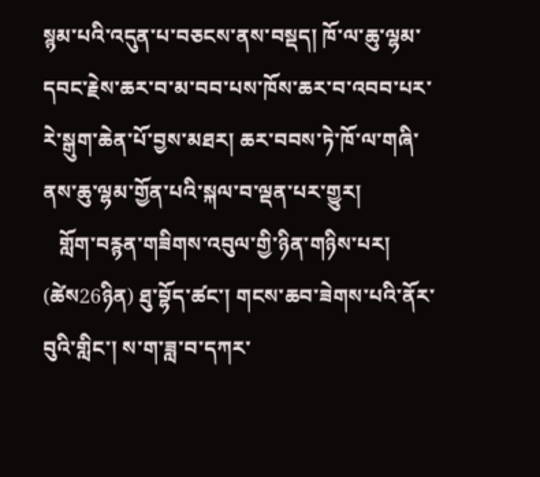སྙམ་པའི་འདུན་པ་བཅངས་ནས་བསྡད། ཁོ་ལ་ཆུ་ལྷམ་དབང་རྗེས་ཆར་བ་མ་བབ་པས་ཁོས་ཆར་བ་འབབ་པར་རེ་སྒུག་ཆེན་པོ་བྱས་མཐར། ཆར་བབས་ཏེ་ཁོ་ལ་གཞི་ནས་ཆུ་ལྷམ་གྱོན་པའི་སྐལ་བ་ལྡན་པར་གྱུར།
   གློག་བརྙན་གཟིགས་འབུལ་གྱི་ཉིན་གཉིས་པར། (ཚེས26ཉིན) ཐུ་བྷོད་ཚང་། གངས་ཆབ་ཟེགས་པའི་ནོར་བུའི་གླིང་། ས་ག་ཟླ་བ་དཀར་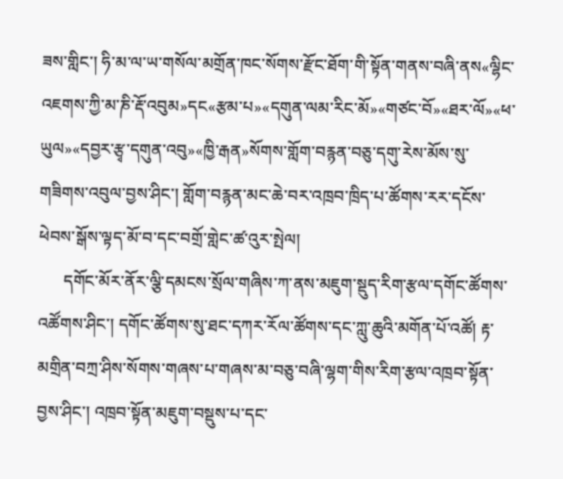ཟས་གླིང་། ཧི་མ་ལ་ཡ་གསོལ་མགྲོན་ཁང་སོགས་རྫོང་ཐོག་གི་སྟོན་གནས་བཞི་ནས«ལྷིང་འཇགས་ཀྱི་མ་ཎི་རྡོ་འབུམ»དང«རྩམ་པ»«དགུན་ལམ་རིང་མོ»«གཙང་བོ»«ཐར་ལོ»«ཕ་ཡུལ»«དབྱར་རྩྭ་དགུན་འབུ»«ཁྱི་རྒན»སོགས་གློག་བརྙན་བཅུ་དགུ་རེས་མོས་སུ་གཟིགས་འབུལ་བྱས་ཤིང་། གློག་བརྙན་མང་ཆེ་བར་འཁྲབ་ཁྲིད་པ་ཚོགས་རར་དངོས་ཕེབས་སྒོས་ལྟད་མོ་བ་དང་བགྲོ་གླེང་ཚ་འུར་སྤེལ།
      དགོང་མོར་ནོར་ལྕི་དམངས་སྲོལ་གཞིས་ཀ་ནས་མཇུག་སྡུད་རིག་རྩལ་དགོང་ཚོགས་འཚོགས་ཤིང་། དགོང་ཚོགས་སུ་ཐང་དཀར་རོལ་ཚོགས་དང་ཀླུ་ཆུའི་མགོན་པོ་འཚོ། རྟ་མགྲིན་བཀྲ་ཤིས་སོགས་གཞས་པ་གཞས་མ་བཅུ་བཞི་ལྷག་གིས་རིག་རྩལ་འཁྲབ་སྟོན་བྱས་ཤིང་། འཁྲབ་སྟོན་མཇུག་བསྡུས་པ་དང་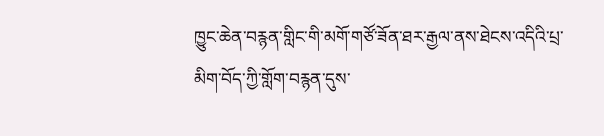ཁྱུང་ཆེན་བརྙན་གླིང་གི་མགོ་གཙོ་ཟོན་ཐར་རྒྱལ་ནས་ཐེངས་འདིའི་པྲ་མིག་བོད་ཀྱི་གློག་བརྙན་དུས་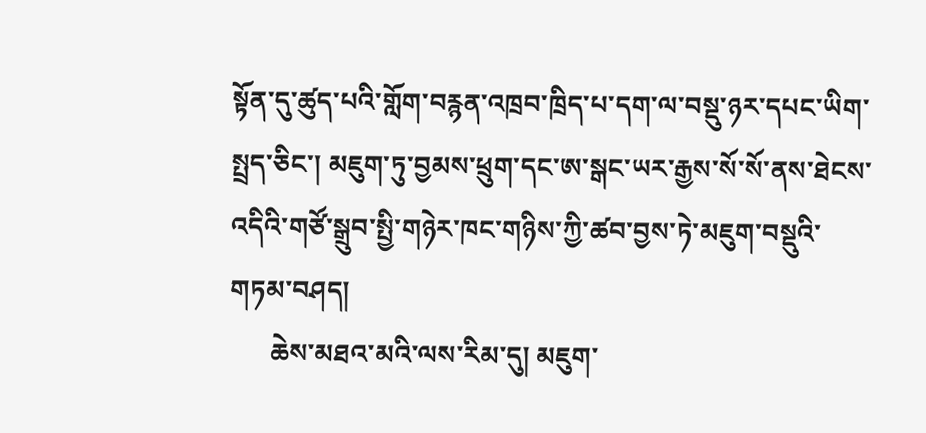སྟོན་དུ་ཚུད་པའི་གློག་བརྙན་འཁྲབ་ཁྲིད་པ་དག་ལ་བསྡུ་ཉར་དཔང་ཡིག་སྤྲད་ཅིང་། མཇུག་ཏུ་བྱམས་ཕྲུག་དང་ཨ་སྒང་ཡར་རྒྱས་སོ་སོ་ནས་ཐེངས་འདིའི་གཙོ་སྒྲུབ་སྤྱི་གཉེར་ཁང་གཉིས་ཀྱི་ཚབ་བྱས་ཏེ་མཇུག་བསྡུའི་གཏམ་བཤད།
      ཆེས་མཐའ་མའི་ལས་རིམ་དུ། མཇུག་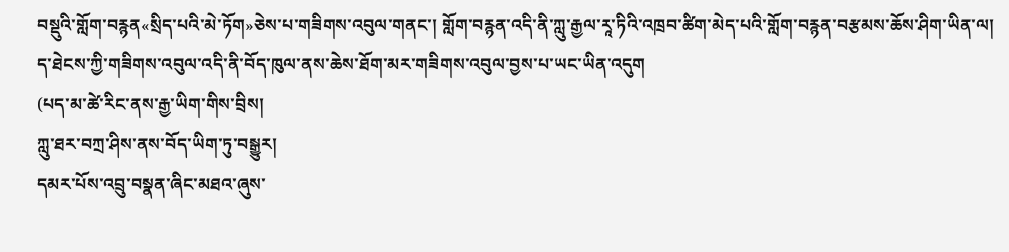བསྡུའི་གློག་བརྙན«སྲིད་པའི་མེ་ཏོག»ཅེས་པ་གཟིགས་འབུལ་གནང་། གློག་བརྙན་འདི་ནི་ཀླུ་རྒྱལ་རཱ་ཏིའི་འཁྲབ་ཚིག་མེད་པའི་གློག་བརྙན་བརྩམས་ཆོས་ཤིག་ཡིན་ལ། ད་ཐེངས་ཀྱི་གཟིགས་འབུལ་འདི་ནི་བོད་ཁུལ་ནས་ཆེས་ཐོག་མར་གཟིགས་འབུལ་བྱས་པ་ཡང་ཡིན་འདུག
(པད་མ་ཚེ་རིང་ནས་རྒྱ་ཡིག་གིས་བྲིས།
ཀླུ་ཐར་བཀྲ་ཤིས་ནས་བོད་ཡིག་ཏུ་བསྒྱུར།
དམར་པོས་འབྲུ་བསྣན་ཞིང་མཐའ་ཞུས་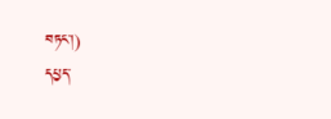བཏང་།)
དཔྱད་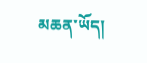མཆན་ཡོད།